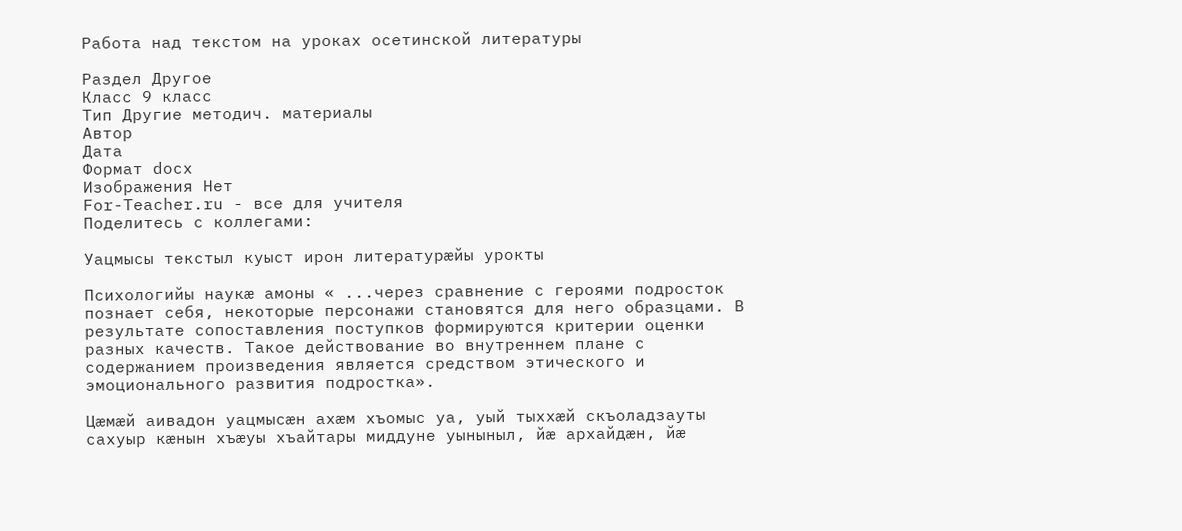Работа над текстом на уроках осетинской литературы

Раздел Другое
Класс 9 класс
Тип Другие методич. материалы
Автор
Дата
Формат docx
Изображения Нет
For-Teacher.ru - все для учителя
Поделитесь с коллегами:

Уацмысы текстыл куыст ирон литературæйы урокты

Психологийы наукæ амоны « ...через сравнение с героями подросток познает себя, некоторые персонажи становятся для него образцами. В результате сопоставления поступков формируются критерии оценки разных качеств. Такое действование во внутреннем плане с содержанием произведения является средством этического и эмоционального развития подростка».

Цæмæй аивадон уацмысæн ахæм хъомыс уа, уый тыххæй скъоладзауты сахуыр кæнын хъæуы хъайтары миддуне уыныныл, йæ архайдæн, йæ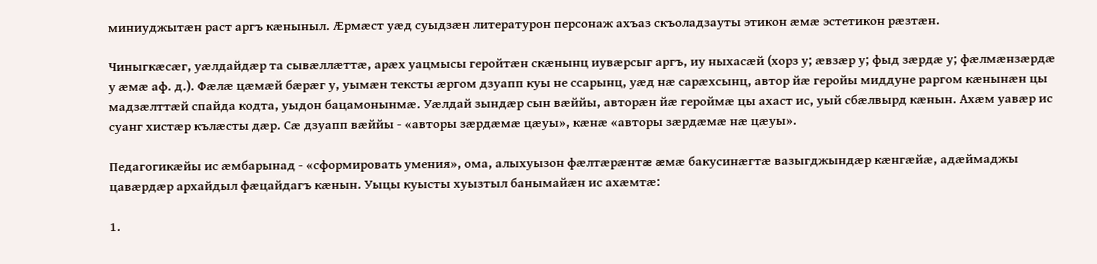миниуджытæн раст аргъ кæныныл. Æрмæст уæд суыдзæн литературон персонаж ахъаз скъоладзауты этикон æмæ эстетикон рæзтæн.

Чиныгкæсæг, уæлдайдæр та сывæллæттæ, арæх уацмысы геройтæн скæнынц иувæрсыг аргъ, иу ныхасæй (хорз у; æвзæр у; фыд зæрдæ у; фæлмæнзæрдæ у æмæ аф. д.). Фæлæ цæмæй бæрæг у, уымæн тексты æргом дзуапп куы не ссарынц, уæд нæ сарæхсынц, автор йæ геройы миддуне раргом кæнынæн цы мадзæлттæй спайда кодта, уыдон бацамонынмæ. Уæлдай зындæр сын вæййы, авторæн йæ героймæ цы ахаст ис, уый сбæлвырд кæнын. Ахæм уавæр ис суанг хистæр кълæсты дæр. Сæ дзуапп вæййы - «авторы зæрдæмæ цæуы», кæнæ «авторы зæрдæмæ нæ цæуы».

Педагогикæйы ис æмбарынад - «сформировать умения», ома, алыхуызон фæлтæрæнтæ æмæ бакусинæгтæ вазыгджындæр кæнгæйæ, адæймаджы цавæрдæр архайдыл фæцайдагъ кæнын. Уыцы куысты хуызтыл банымайæн ис ахæмтæ:

1.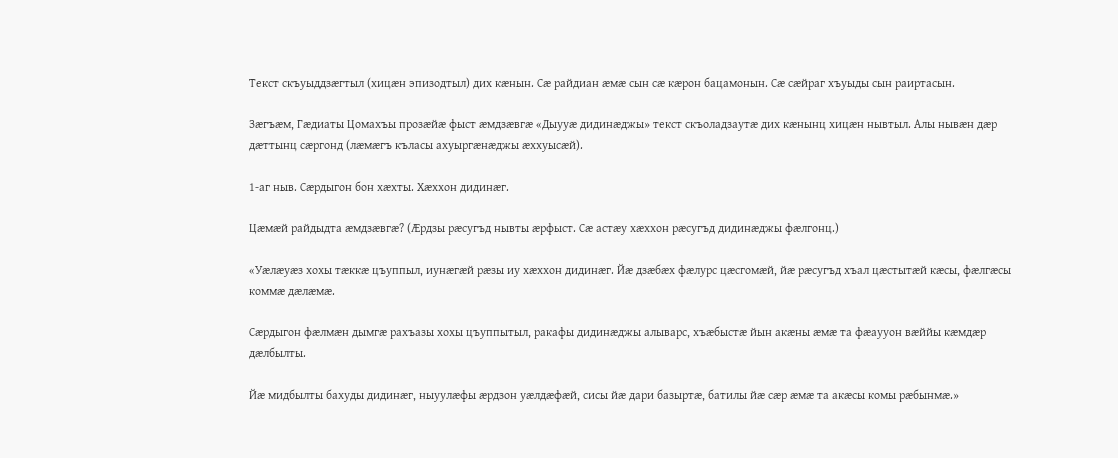Текст скъуыддзæгтыл (хицæн эпизодтыл) дих кæнын. Сæ райдиан æмæ сын сæ кæрон бацамонын. Сæ сæйраг хъуыды сын раиртасын.

Зæгъæм, Гæдиаты Цомахъы прозæйæ фыст æмдзæвгæ «Дыууæ дидинæджы» текст скъоладзаутæ дих кæнынц хицæн нывтыл. Алы нывæн дæр дæттынц сæргонд (лæмæгъ къласы ахуыргæнæджы æххуысæй).

1-аг ныв. Сæрдыгон бон хæхты. Хæххон дидинæг.

Цæмæй райдыдта æмдзæвгæ? (Æрдзы рæсугъд нывты æрфыст. Сæ астæу хæххон рæсугъд дидинæджы фæлгонц.)

«Уæлæуæз хохы тæккæ цъуппыл, иунæгæй рæзы иу хæххон дидинæг. Йæ дзæбæх фæлурс цæсгомæй, йæ рæсугъд хъал цæстытæй кæсы, фæлгæсы коммæ дæлæмæ.

Сæрдыгон фæлмæн дымгæ рахъазы хохы цъуппытыл, ракафы дидинæджы алыварс, хъæбыстæ йын акæны æмæ та фæаууон вæййы кæмдæр дæлбылты.

Йæ мидбылты бахуды дидинæг, ныуулæфы æрдзон уæлдæфæй, сисы йæ дари базыртæ, батилы йæ сæр æмæ та акæсы комы рæбынмæ.»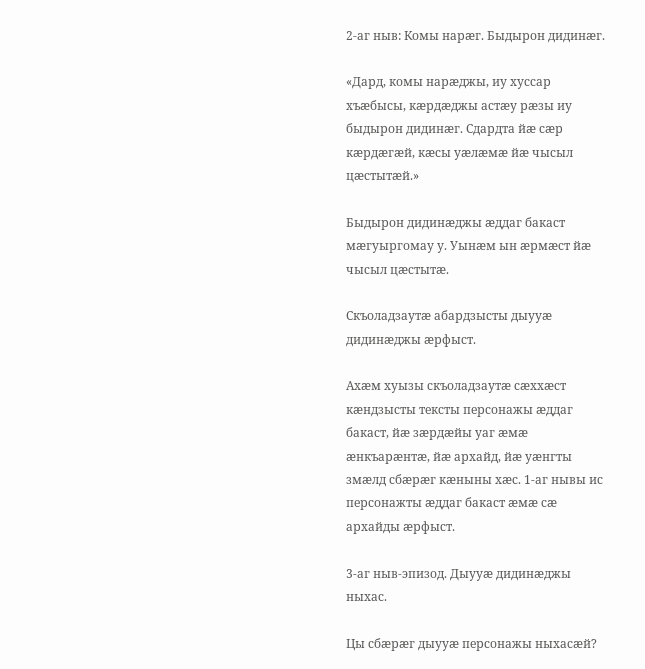2-аг ныв: Комы нарæг. Быдырон дидинæг.

«Дард, комы нарæджы, иу хуссар хъæбысы, кæрдæджы астæу рæзы иу быдырон дидинæг. Сдардта йæ сæр кæрдæгæй, кæсы уæлæмæ йæ чысыл цæстытæй.»

Быдырон дидинæджы æддаг бакаст мæгуыргомау у. Уынæм ын æрмæст йæ чысыл цæстытæ.

Скъоладзаутæ абардзысты дыууæ дидинæджы æрфыст.

Ахæм хуызы скъоладзаутæ сæххæст кæндзысты тексты персонажы æддаг бакаст, йæ зæрдæйы уаг æмæ æнкъарæнтæ, йæ архайд, йæ уæнгты змæлд сбæрæг кæныны хæс. 1-аг нывы ис персонажты æддаг бакаст æмæ сæ архайды æрфыст.

3-аг ныв-эпизод. Дыууæ дидинæджы ныхас.

Цы сбæрæг дыууæ персонажы ныхасæй?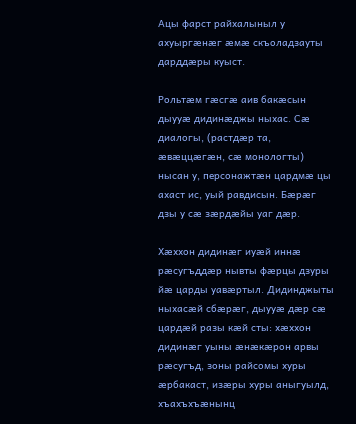Ацы фарст райхалыныл у ахуыргæнæг æмæ скъоладзауты дарддæры куыст.

Рольтæм гæсгæ аив бакæсын дыууæ дидинæджы ныхас. Сæ диалогы, (растдæр та, æвæццæгæн, сæ монологты) нысан у, персонажтæн цардмæ цы ахаст ис, уый равдисын. Бæрæг дзы у сæ зæрдæйы уаг дæр.

Хæххон дидинæг иуæй иннæ рæсугъддæр нывты фæрцы дзуры йæ царды уавæртыл. Дидинджыты ныхасæй сбæрæг, дыууæ дæр сæ цардæй разы кæй сты: хæххон дидинæг уыны æнæкæрон арвы рæсугъд, зоны райсомы хуры æрбакаст, изæры хуры аныгуылд, хъахъхъæнынц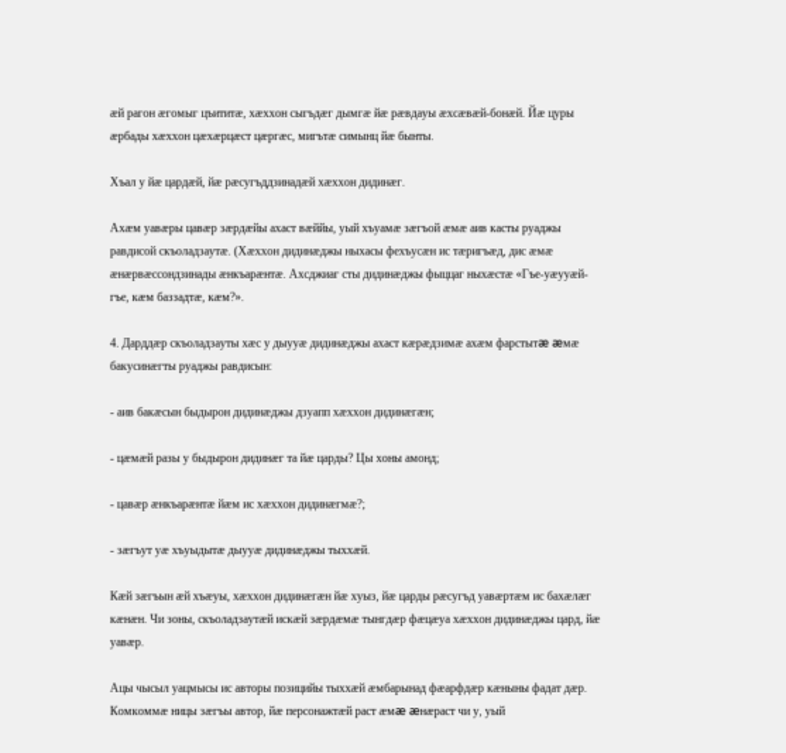æй рагон æгомыг цъититæ, хæххон сыгъдæг дымгæ йæ рæвдауы æхсæвæй-бонæй. Йæ цуры æрбады хæххон цæхæрцæст цæргæс, мигътæ симынц йæ бынты.

Хъал у йæ цардæй, йæ рæсугъддзинадæй хæххон дидинæг.

Ахæм уавæры цавæр зæрдæйы ахаст вæййы, уый хъуамæ зæгъой æмæ аив касты руаджы равдисой скъоладзаутæ. (Хæххон дидинæджы ныхасы фехъусæн ис тæригъæд, дис æмæ æнæрвæссондзинады æнкъарæнтæ. Ахсджиаг сты дидинæджы фыццаг ныхæстæ «Гъе-уæууæй-гъе, кæм баззадтæ, кæм?».

4. Дарддæр скъоладзауты хæс у дыууæ дидинæджы ахаст кæрæдзимæ ахæм фарстытæ æмæ бакусинæгты руаджы равдисын:

- аив бакæсын быдырон дидинæджы дзуапп хæххон дидинæгæн;

- цæмæй разы у быдырон дидинæг та йæ царды? Цы хоны амонд;

- цавæр æнкъарæнтæ йæм ис хæххон дидинæгмæ?;

- зæгъут уæ хъуыдытæ дыууæ дидинæджы тыххæй.

Кæй зæгъын æй хъæуы, хæххон дидинæгæн йæ хуыз, йæ царды рæсугъд уавæртæм ис бахæлæг кæнæн. Чи зоны, скъоладзаутæй искæй зæрдæмæ тынгдæр фæцæуа хæххон дидинæджы цард, йæ уавæр.

Ацы чысыл уацмысы ис авторы позицийы тыххæй æмбарынад фæарфдæр кæныны фадат дæр. Комкоммæ ницы зæгъы автор, йæ персонажтæй раст æмæ æнæраст чи у, уый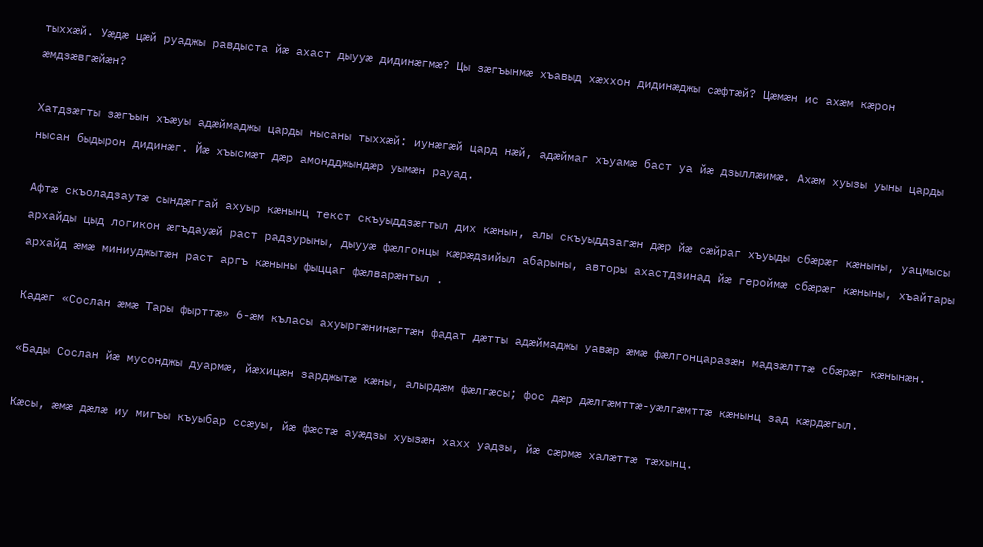тыххæй. Уæдæ цæй руаджы равдыста йæ ахаст дыууæ дидинæгмæ? Цы зæгъынмæ хъавыд хæххон дидинæджы сæфтæй? Цæмæн ис ахæм кæрон æмдзæвгæйæн?

Хатдзæгты зæгъын хъæуы адæймаджы царды нысаны тыххæй: иунæгæй цард нæй, адæймаг хъуамæ баст уа йæ дзыллæимæ. Ахæм хуызы уыны царды нысан быдырон дидинæг. Йæ хъысмæт дæр амондджындæр уымæн рауад.

Афтæ скъоладзаутæ сындæггай ахуыр кæнынц текст скъуыддзæгтыл дих кæнын, алы скъуыддзагæн дæр йæ сæйраг хъуыды сбæрæг кæныны, уацмысы архайды цыд логикон æгъдауæй раст радзурыны, дыууæ фæлгонцы кæрæдзийыл абарыны, авторы ахастдзинад йæ героймæ сбæрæг кæныны, хъайтары архайд æмæ миниуджытæн раст аргъ кæныны фыццаг фæлварæнтыл .

Кадæг «Сослан æмæ Тары фырттæ» 6-æм къласы ахуыргæнинæгтæн фадат дæтты адæймаджы уавæр æмæ фæлгонцаразæн мадзæлттæ сбæрæг кæнынæн.

«Бады Сослан йæ мусонджы дуармæ, йæхицæн зарджытæ кæны, алырдæм фæлгæсы; фос дæр дæлгæмттæ-уæлгæмттæ кæнынц зад кæрдæгыл.

Кæсы, æмæ дæлæ иу мигъы къуыбар ссæуы, йæ фæстæ ауæдзы хуызæн хахх уадзы, йæ сæрмæ халæттæ тæхынц.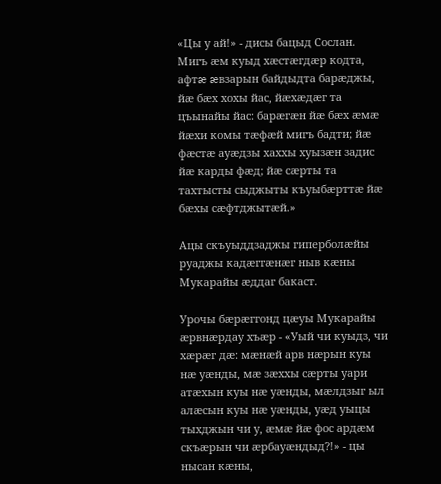«Цы у ай!» - дисы бацыд Сослан. Мигъ æм куыд хæстæгдæр кодта, афтæ æвзарын байдыдта барæджы, йæ бæх хохы йас, йæхæдæг та цъынайы йас: барæгæн йæ бæх æмæ йæхи комы тæфæй мигъ бадти; йæ фæстæ ауæдзы хаххы хуызæн задис йæ карды фæд; йæ сæрты та тахтысты сыджыты къуыбæрттæ йæ бæхы сæфтджытæй.»

Ацы скъуыддзаджы гиперболæйы руаджы кадæггæнæг ныв кæны Мукарайы æддаг бакаст.

Урочы бæрæггонд цæуы Мукарайы æрвнæрдау хъæр - «Уый чи куыдз, чи хæрæг дæ: мæнæй арв нæрын куы нæ уæнды, мæ зæххы сæрты уари атæхын куы нæ уæнды, мæлдзыг ыл алæсын куы нæ уæнды, уæд уыцы тыхджын чи у, æмæ йæ фос ардæм скъæрын чи æрбауæндыд?!» - цы нысан кæны,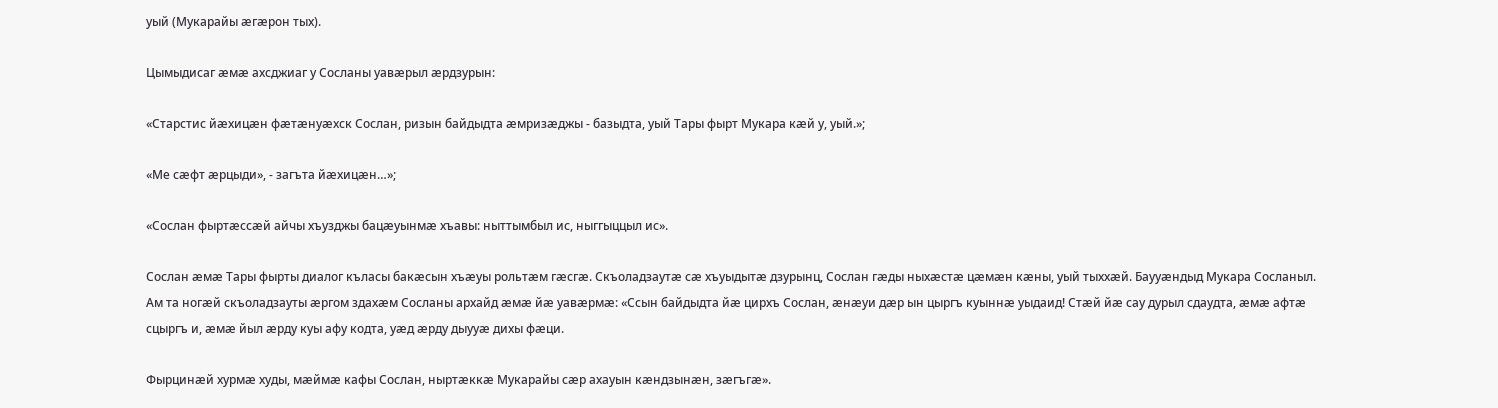уый (Мукарайы æгæрон тых).

Цымыдисаг æмæ ахсджиаг у Сосланы уавæрыл æрдзурын:

«Старстис йæхицæн фæтæнуæхск Сослан, ризын байдыдта æмризæджы - базыдта, уый Тары фырт Мукара кæй у, уый.»;

«Ме сæфт æрцыди», - загъта йæхицæн…»;

«Сослан фыртæссæй айчы хъузджы бацæуынмæ хъавы: ныттымбыл ис, ныггыццыл ис».

Сослан æмæ Тары фырты диалог къласы бакæсын хъæуы рольтæм гæсгæ. Скъоладзаутæ сæ хъуыдытæ дзурынц, Сослан гæды ныхæстæ цæмæн кæны, уый тыххæй. Баууæндыд Мукара Сосланыл. Ам та ногæй скъоладзауты æргом здахæм Сосланы архайд æмæ йæ уавæрмæ: «Ссын байдыдта йæ цирхъ Сослан, æнæуи дæр ын цыргъ куыннæ уыдаид! Стæй йæ сау дурыл сдаудта, æмæ афтæ сцыргъ и, æмæ йыл æрду куы афу кодта, уæд æрду дыууæ дихы фæци.

Фырцинæй хурмæ худы, мæймæ кафы Сослан, ныртæккæ Мукарайы сæр ахауын кæндзынæн, зæгъгæ».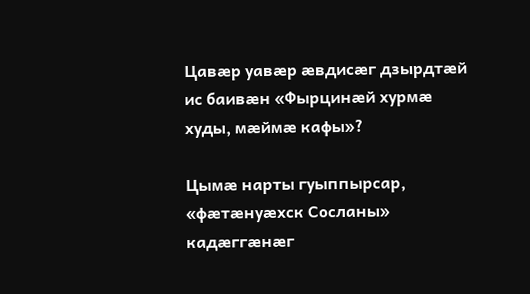Цавæр уавæр æвдисæг дзырдтæй ис баивæн «Фырцинæй хурмæ худы, мæймæ кафы»?

Цымæ нарты гуыппырсар, «фæтæнуæхск Сосланы» кадæггæнæг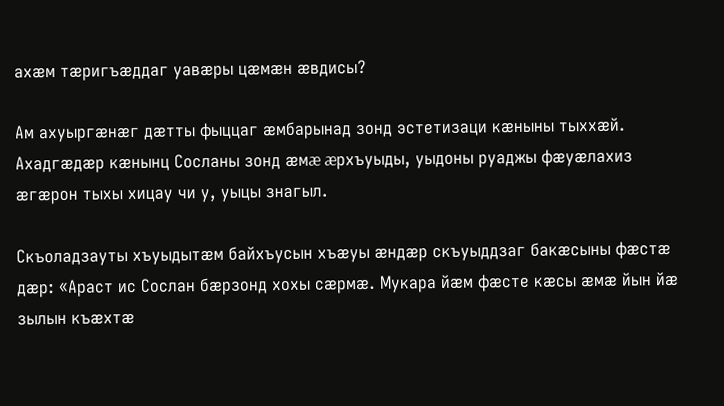ахæм тæригъæддаг уавæры цæмæн æвдисы?

Ам ахуыргæнæг дæтты фыццаг æмбарынад зонд эстетизаци кæныны тыххæй. Ахадгæдæр кæнынц Сосланы зонд æмæ æрхъуыды, уыдоны руаджы фæуæлахиз æгæрон тыхы хицау чи у, уыцы знагыл.

Скъоладзауты хъуыдытæм байхъусын хъæуы æндæр скъуыддзаг бакæсыны фæстæ дæр: «Араст ис Сослан бæрзонд хохы сæрмæ. Мукара йæм фæсте кæсы æмæ йын йæ зылын къæхтæ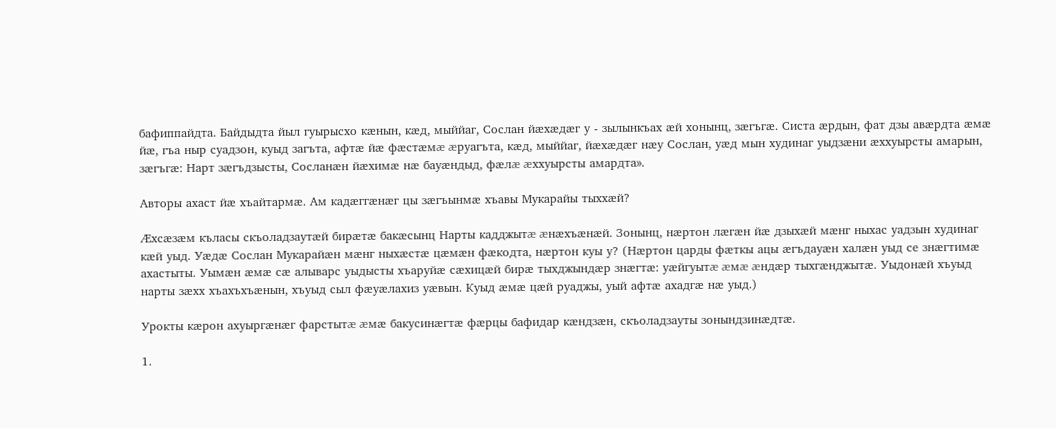бафиппайдта. Байдыдта йыл гуырысхо кæнын, кæд, мыййаг, Сослан йæхæдæг у - зылынкъах æй хонынц, зæгъгæ. Систа æрдын, фат дзы авæрдта æмæ йæ, гъа ныр суадзон, куыд загъта, афтæ йæ фæстæмæ æруагъта, кæд, мыййаг, йæхæдæг нæу Сослан, уæд мын худинаг уыдзæни æххуырсты амарын, зæгъгæ: Нарт зæгъдзысты, Сосланæн йæхимæ нæ бауæндыд, фæлæ æххуырсты амардта».

Авторы ахаст йæ хъайтармæ. Ам кадæггæнæг цы зæгъынмæ хъавы Мукарайы тыххæй?

Æхсæзæм къласы скъоладзаутæй бирæтæ бакæсынц Нарты кадджытæ æнæхъæнæй. Зонынц, нæртон лæгæн йæ дзыхæй мæнг ныхас уадзын худинаг кæй уыд. Уæдæ Сослан Мукарайæн мæнг ныхæстæ цæмæн фæкодта, нæртон куы у? (Нæртон царды фæткы ацы æгъдауæн халæн уыд се знæгтимæ ахастыты. Уымæн æмæ сæ алыварс уыдысты хъаруйæ сæхицæй бирæ тыхджындæр знæгтæ: уæйгуытæ æмæ æндæр тыхгæнджытæ. Уыдонæй хъуыд нарты зæхх хъахъхъæнын, хъуыд сыл фæуæлахиз уæвын. Куыд æмæ цæй руаджы, уый афтæ ахадгæ нæ уыд.)

Урокты кæрон ахуыргæнæг фарстытæ æмæ бакусинæгтæ фæрцы бафидар кæндзæн, скъоладзауты зонындзинæдтæ.

1.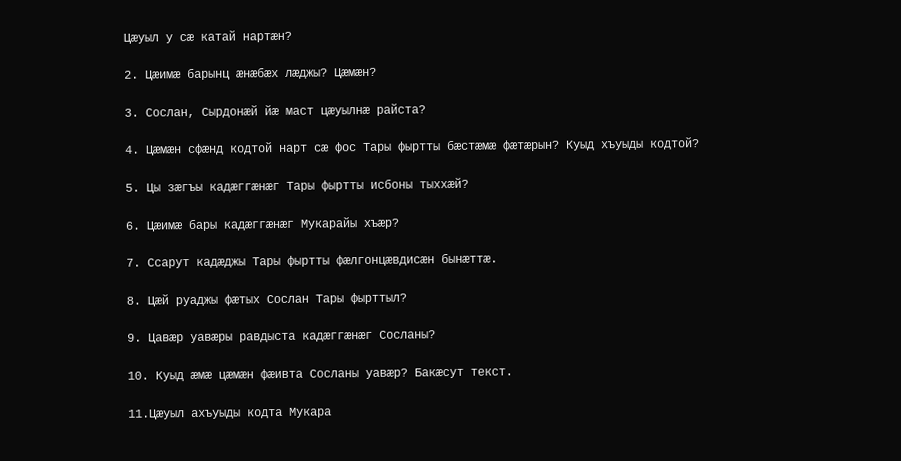Цæуыл у сæ катай нартæн?

2. Цæимæ барынц æнæбæх лæджы? Цæмæн?

3. Сослан, Сырдонæй йæ маст цæуылнæ райста?

4. Цæмæн сфæнд кодтой нарт сæ фос Тары фыртты бæстæмæ фæтæрын? Куыд хъуыды кодтой?

5. Цы зæгъы кадæггæнæг Тары фыртты исбоны тыххæй?

6. Цæимæ бары кадæггæнæг Мукарайы хъæр?

7. Ссарут кадæджы Тары фыртты фæлгонцæвдисæн бынæттæ.

8. Цæй руаджы фæтых Сослан Тары фырттыл?

9. Цавæр уавæры равдыста кадæггæнæг Сосланы?

10. Куыд æмæ цæмæн фæивта Сосланы уавæр? Бакæсут текст.

11.Цæуыл ахъуыды кодта Мукара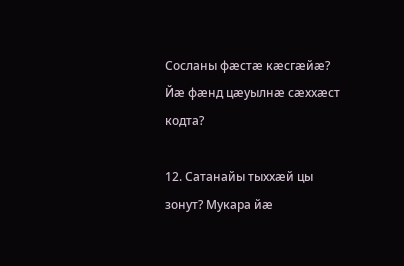Сосланы фæстæ кæсгæйæ? Йæ фæнд цæуылнæ сæххæст кодта?

12. Сатанайы тыххæй цы зонут? Мукара йæ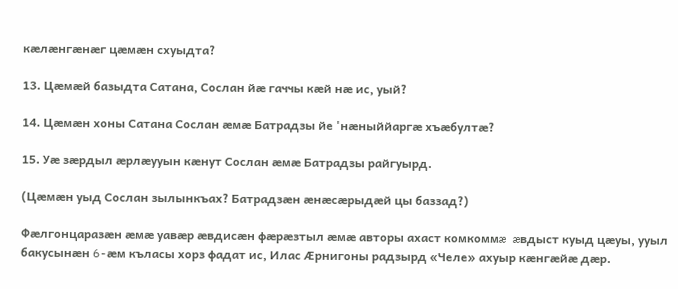кæлæнгæнæг цæмæн схуыдта?

13. Цæмæй базыдта Сатана, Сослан йæ гаччы кæй нæ ис, уый?

14. Цæмæн хоны Сатана Сослан æмæ Батрадзы йе 'нæныййаргæ хъæбултæ?

15. Уæ зæрдыл æрлæууын кæнут Сослан æмæ Батрадзы райгуырд.

(Цæмæн уыд Сослан зылынкъах? Батрадзæн æнæсæрыдæй цы баззад?)

Фæлгонцаразæн æмæ уавæр æвдисæн фæрæзтыл æмæ авторы ахаст комкоммæ æвдыст куыд цæуы, ууыл бакусынæн 6-æм къласы хорз фадат ис, Илас Æрнигоны радзырд «Челе» ахуыр кæнгæйæ дæр.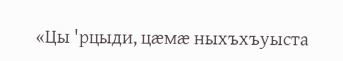«Цы 'рцыди, цæмæ ныхъхъуыста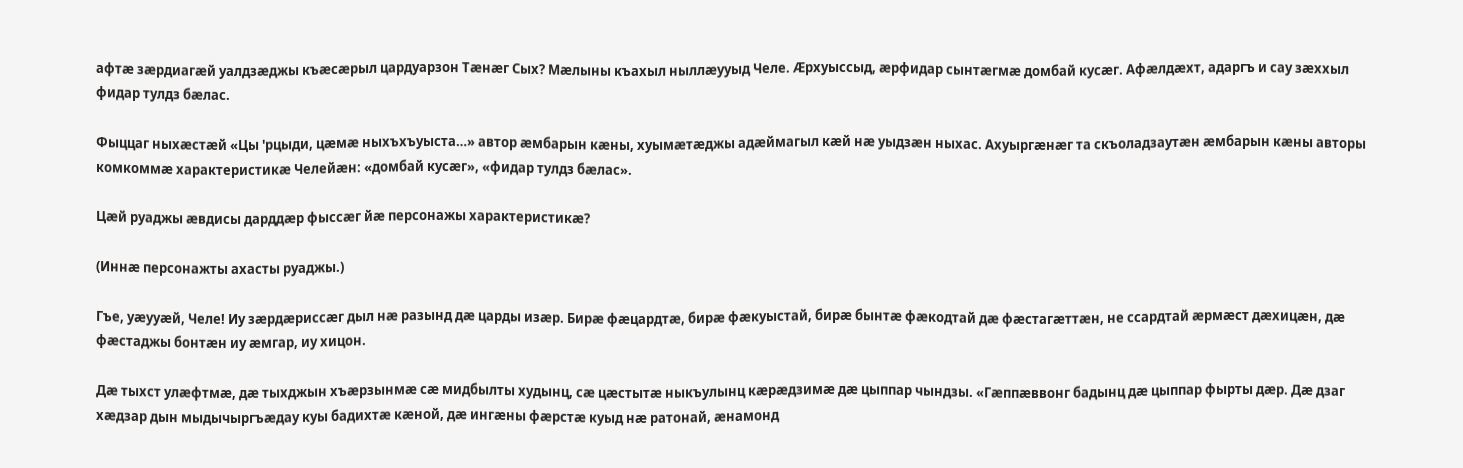афтæ зæрдиагæй уалдзæджы къæсæрыл цардуарзон Тæнæг Сых? Мæлыны къахыл ныллæууыд Челе. Æрхуыссыд, æрфидар сынтæгмæ домбай кусæг. Афæлдæхт, адаргъ и сау зæххыл фидар тулдз бæлас.

Фыццаг ныхæстæй «Цы 'рцыди, цæмæ ныхъхъуыста…» автор æмбарын кæны, хуымæтæджы адæймагыл кæй нæ уыдзæн ныхас. Ахуыргæнæг та скъоладзаутæн æмбарын кæны авторы комкоммæ характеристикæ Челейæн: «домбай кусæг», «фидар тулдз бæлас».

Цæй руаджы æвдисы дарддæр фыссæг йæ персонажы характеристикæ?

(Иннæ персонажты ахасты руаджы.)

Гъе, уæууæй, Челе! Иу зæрдæриссæг дыл нæ разынд дæ царды изæр. Бирæ фæцардтæ, бирæ фæкуыстай, бирæ бынтæ фæкодтай дæ фæстагæттæн, не ссардтай æрмæст дæхицæн, дæ фæстаджы бонтæн иу æмгар, иу хицон.

Дæ тыхст улæфтмæ, дæ тыхджын хъæрзынмæ сæ мидбылты худынц, сæ цæстытæ ныкъулынц кæрæдзимæ дæ цыппар чындзы. «Гæппæввонг бадынц дæ цыппар фырты дæр. Дæ дзаг хæдзар дын мыдычыргъæдау куы бадихтæ кæной, дæ ингæны фæрстæ куыд нæ ратонай, æнамонд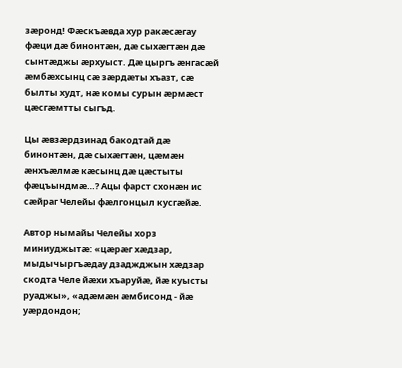зæронд! Фæскъæвда хур ракæсæгау фæци дæ бинонтæн, дæ сыхæгтæн дæ сынтæджы æрхуыст. Дæ цыргъ æнгасæй æмбæхсынц сæ зæрдæты хъазт, сæ былты худт, нæ комы сурын æрмæст цæсгæмтты сыгъд.

Цы æвзæрдзинад бакодтай дæ бинонтæн, дæ сыхæгтæн, цæмæн æнхъæлмæ кæсынц дæ цæстыты фæцъындмæ…? Ацы фарст схонæн ис сæйраг Челейы фæлгонцыл кусгæйæ.

Автор нымайы Челейы хорз миниуджытæ: «цæрæг хæдзар, мыдычыргъæдау дзаджджын хæдзар скодта Челе йæхи хъаруйæ, йæ куысты руаджы», «адæмæн æмбисонд - йæ уæрдондон;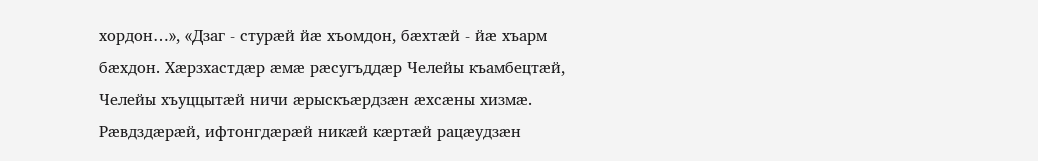хордон…», «Дзаг - стурæй йæ хъомдон, бæхтæй - йæ хъарм бæхдон. Хæрзхастдæр æмæ рæсугъддæр Челейы къамбецтæй, Челейы хъуццытæй ничи æрыскъæрдзæн æхсæны хизмæ. Рæвдздæрæй, ифтонгдæрæй никæй кæртæй рацæудзæн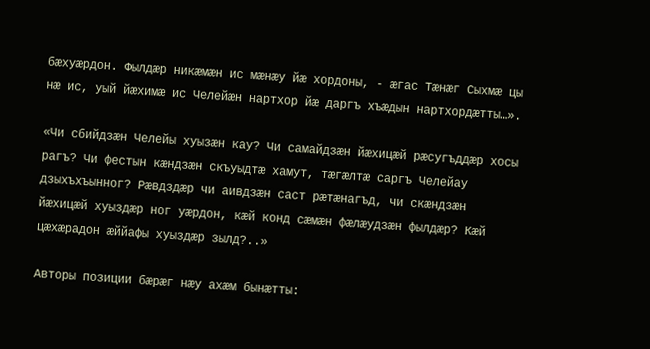бæхуæрдон. Фылдæр никæмæн ис мæнæу йæ хордоны, - æгас Тæнæг Сыхмæ цы нæ ис, уый йæхимæ ис Челейæн нартхор йæ даргъ хъæдын нартхордæтты…».

«Чи сбийдзæн Челейы хуызæн кау? Чи самайдзæн йæхицæй рæсугъддæр хосы рагъ? Чи фестын кæндзæн скъуыдтæ хамут, тæгæлтæ саргъ Челейау дзыхъхъынног? Рæвдздæр чи аивдзæн саст рæтæнагъд, чи скæндзæн йæхицæй хуыздæр ног уæрдон, кæй конд сæмæн фæлæудзæн фылдæр? Кæй цæхæрадон æййафы хуыздæр зылд?..»

Авторы позиции бæрæг нæу ахæм бынæтты: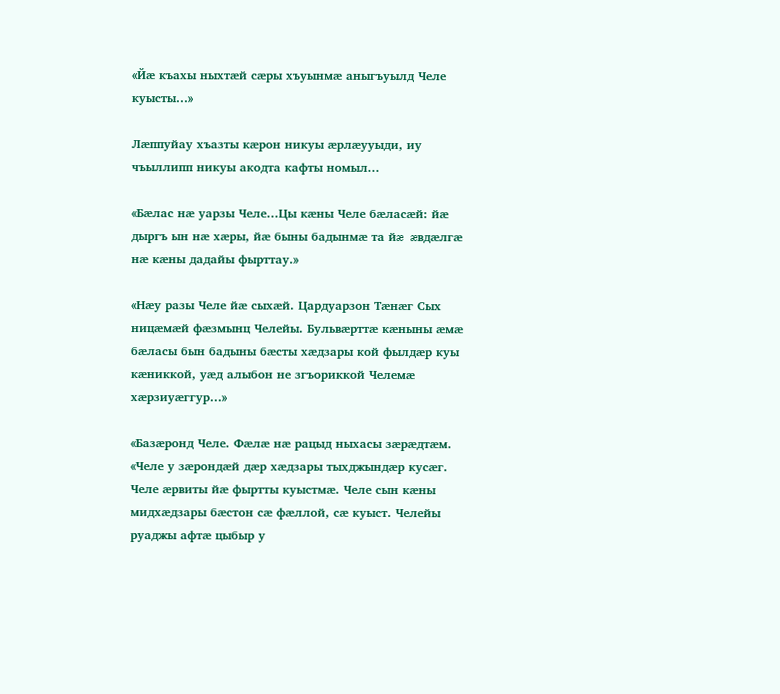«Йæ къахы ныхтæй сæры хъуынмæ аныгъуылд Челе куысты…»

Лæппуйау хъазты кæрон никуы æрлæууыди, иу чъыллипп никуы акодта кафты номыл...

«Бæлас нæ уарзы Челе…Цы кæны Челе бæласæй: йæ дыргъ ын нæ хæры, йæ быны бадынмæ та йæ æвдæлгæ нæ кæны дадайы фырттау.»

«Нæу разы Челе йæ сыхæй. Цардуарзон Тæнæг Сых ницæмæй фæзмынц Челейы. Бульвæрттæ кæныны æмæ бæласы бын бадыны бæсты хæдзары кой фылдæр куы кæниккой, уæд алыбон не згъориккой Челемæ хæрзиуæггур…»

«Базæронд Челе. Фæлæ нæ рацыд ныхасы зæрæдтæм. «Челе у зæрондæй дæр хæдзары тыхджындæр кусæг. Челе æрвиты йæ фыртты куыстмæ. Челе сын кæны мидхæдзары бæстон сæ фæллой, сæ куыст. Челейы руаджы афтæ цыбыр у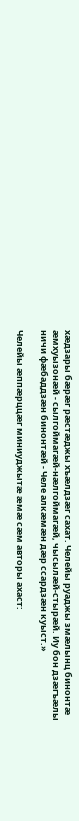хæдзары бæрæг рæстæджы хъæлдзæг сахат. Челейы руаджы змæлынц бинонтæ æмхуызонæй - сылгоймагæй-нæлгоймагæй, чысылæй-стырæй. Иу бон дзæгъæлы ничи фæбаддзæн бинонтæй - Челе алкæмæн дæр ссардзæн куыст.»

Челейы æппæрццæг миниуджытæ æмæ сæм авторы ахаст: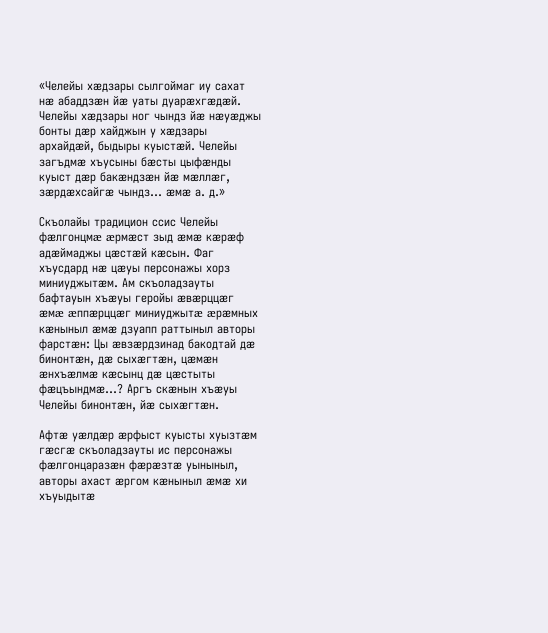«Челейы хæдзары сылгоймаг иу сахат нæ абаддзæн йæ уаты дуарæхгæдæй. Челейы хæдзары ног чындз йæ нæуæджы бонты дæр хайджын у хæдзары архайдæй, быдыры куыстæй. Челейы загъдмæ хъусыны бæсты цыфæнды куыст дæр бакæндзæн йæ мæллæг, зæрдæхсайгæ чындз… æмæ а. д.»

Скъолайы традицион ссис Челейы фæлгонцмæ æрмæст зыд æмæ кæрæф адæймаджы цæстæй кæсын. Фаг хъусдард нæ цæуы персонажы хорз миниуджытæм. Ам скъоладзауты бафтауын хъæуы геройы æвæрццæг æмæ æппæрццæг миниуджытæ æрæмных кæныныл æмæ дзуапп раттыныл авторы фарстæн: Цы æвзæрдзинад бакодтай дæ бинонтæн, дæ сыхæгтæн, цæмæн æнхъæлмæ кæсынц дæ цæстыты фæцъындмæ…? Аргъ скæнын хъæуы Челейы бинонтæн, йæ сыхæгтæн.

Афтæ уæлдæр æрфыст куысты хуызтæм гæсгæ скъоладзауты ис персонажы фæлгонцаразæн фæрæзтæ уыныныл, авторы ахаст æргом кæныныл æмæ хи хъуыдытæ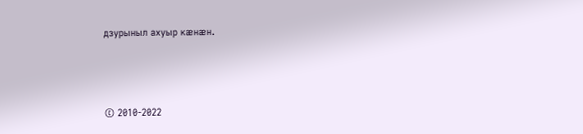дзурыныл ахуыр кæнæн.




© 2010-2022